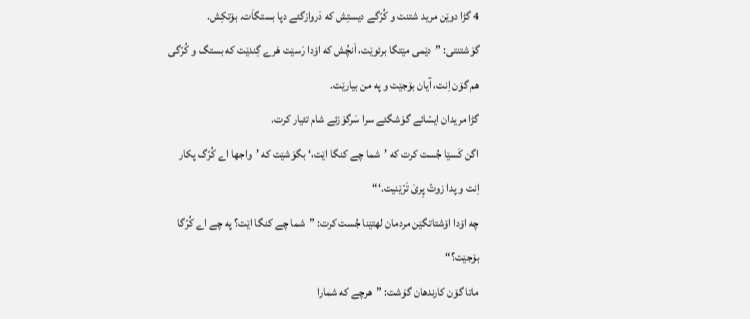4 گڑا دوێن مرید شتنت و کُرّگے دیستِش که دَروازگئے دپا بستگاَت. بۆتکِش.
گوَشتنتی: ”دێمی مێتگا برئوێت، اَنچُش که اۆدا رَسێت هَرے گِندێت که بستگ و کُرّگی هم گۆن اِنت، آیان بۆجێت و په من بیارێت.
گڑا مریدان ایسّائے گوَشگئے سرا سَرگوَزئے شام تئیار کرت.
اگن کَسێا جُست کرت که ’شما چے کنگا اێت،‘ بگوَشێت که ’واجها اے کُرّگ پکار اِنت و پدا زوتّ پِریَ تَرّێنیت.‘“
چه اۆدا اۆشتاتگێن مردمان لهتێنا جُست کرت: ”شما چے کنگا اێت؟ په چے اے کُرّگا بۆجێت؟“
ماتا گۆن کارندهان گوَشت: ”هرچے که شمارا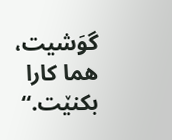گوَشیت، هما کارا بکنێت.“